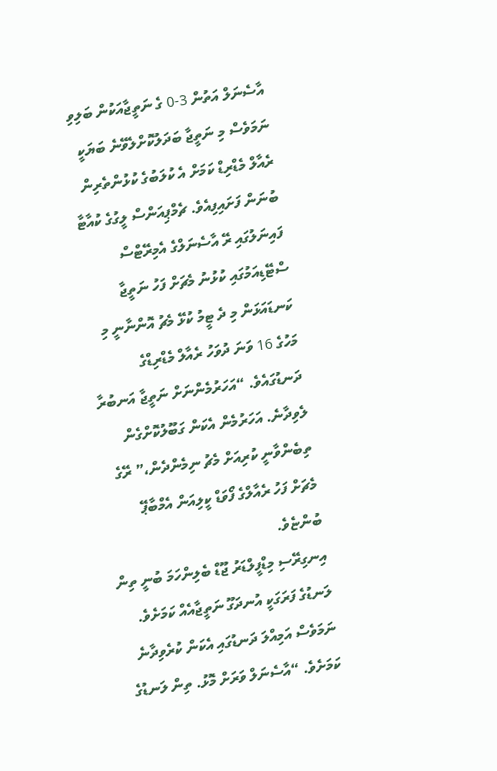އާސެނަލް އަތުން 3-0 ގެ ނަތީޖާއަކުން ބަލިވި ނަމަވެސް މި ނަތީޖާ ބަދަލުކޮށްލެވޭނެ ބަޔަކީ ރެއާލް މެޑްރިޑް ކަމަށް އެ ކުލަބުގެ ކުޅުންތެރިން ބުނަން ފަށައިފިއެވެ. ޗެމްޕިއަންސް ލީގުގެ ކުއާޓާ ފައިނަލުގައި ރޭ އާސެނަލްގެ އެމިރޭޓްސް ސްޓޭޑިއަމުގައި ކުޅުނު މެޗަށް ފަހު ނަތީޖާ ކަނޑައަޅަން މި ދެ ޓީމު ކުޅޭ މެޗު އޮންނާނީ މި މަހުގެ 16 ވަނަ ދުވަހު ރެއާލް މެޑްރިޑްގެ ދަނޑުގައެވެ. “އަހަރުމެންނަށް ނަތީޖާ އަނބުރާ ލެވިދާނެ. އަހަރުމެން އެކަން ގަބޫލުކޮށްގެން ތިބެންވާނީ ކުރިއަށް މެޗު ނިމެންދެން،” ރޭގެ މެޗަށް ފަހު ރެއާލްގެ ފޯވަޑް ކީލިއަން އެމްބާޕޭ ބުންޏެވެ.
އިނގިރޭސި މިޑްފީލްޑަރު ޖޫޑް ބެލިންހަމަ ބުނީ ތިން ލަނޑުގެ ފަރަގަކީ އުނދަގޫ ނަތީޖާއެއް ކަމަށެވެ. ނަމަވެސް އަމިއްލަ ދަނޑުގައި އެކަން ކުރެވިދާނެ ކަމަށެވެ. “އާސެނަލް ވަރަށް މޮޅު. ތިން ލަނޑުގެ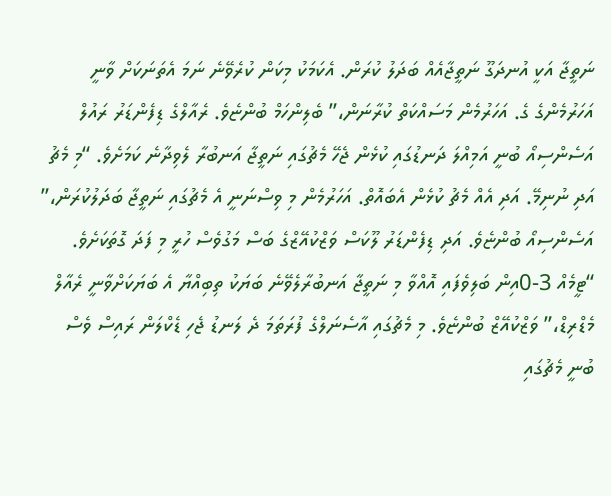ނަތީޖާ އަކީ އުނދަގޫ ނަތީޖާއެއް ބަދަލު ކުރަން. އެކަމަކު މިކަން ކުރެވޭނެ ނަމަ އެތަނަކަށް ވާނީ އަހަރުމެންގެ ގެ. އަހަރުމެން މަސައްކަތް ކުރާނަން،” ބެލިންހަމް ބުންޏެވެ. ރެއާލްގެ ޑިފެންޑަރު ރައުލް އަސެންސިއޯ ބުނީ އަމިއްލަ ދަނޑުގައި ކުޅެން ޖެހޭ މެޗުގައި ނަތީޖާ އަނބުރާ ލެވިދާނެ ކަމަށެވެ. “މި މެޗު އަދި ނުނިމޭ. އަދި އެއް މެޗު ކުޅެން އެބައޮތް. އަހަރުމެން މި ވިސްނަނީ އެ މެޗުގައި ނަތީޖާ ބަދަލުކުރަން،” އަސެންސިއޯ ބުންޏެވެ. އަދި ޑިފެންޑަރު ލޫކަސް ވަޒްކުއޭޒްގެ ބަސް މަގުވެސް ހުރީ މި ފަދަ ގޮތަކަށެވެ.
“ޓީމެއް 3-0އިން ބަލިވެފައި އޮއްވާ މި ނަތީޖާ އަނބުރާލެވޭނެ ބަޔަކު ތިބިއްޔާ އެ ބަޔަކަށްވާނީ ރެއާލް މެޑްރިޑް،” ވަޒްކުއޭޒް ބުންޏެވެ. މި މެޗުގައި އާސެނަލްގެ ފުރަތަމަ ދެ ލަނޑު ޖެހި ޑެކްލަން ރައިސް ވެސް ބުނީ މެޗުގައި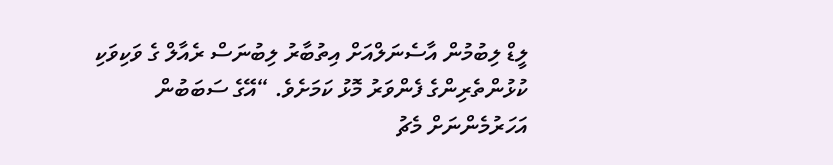ލީޑް ލިބުމުން އާސެނަލްއަށް އިތުބާރު ލިބުނަސް ރެއާލް ގެ ވަކިވަކި ކުޅުންތެރިންގެ ފެންވަރު މޮޅު ކަމަށެވެ. “އޭގެ ސަބަބުން އަހަރުމެންނަށް މެޗު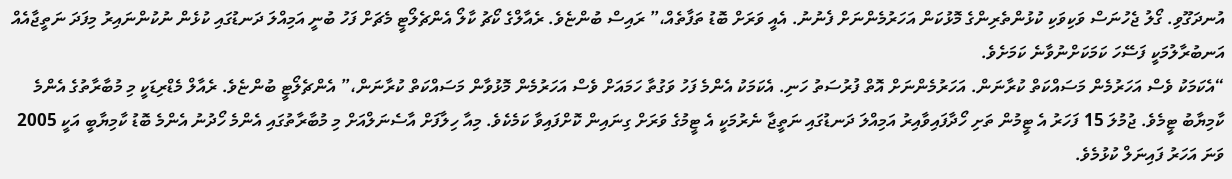އުނދަގޫވި. ގޯލު ޖެހުނަސް ވަކިވަކި ކުޅުންތެރިންގެ މޮޅުކަން އަހަރުމެންނަށް ފެނުނު. އެއީ ވަރަށް ބޮޑު ތަފާތެއް،” ރައިސް ބުންޏެވެ. ރެއާލްގެ ކޯޗު ކާލޯ އެންޗެލޯޓީ މެޗަށް ފަހު ބުނީ އަމިއްލަ ދަނޑުގައި ކުޅެން ނުކުންނައިރު މިފަދަ ނަތީޖާއެއް އަނބުރާލުމަކީ ފަސޭހަ ކަމަކަށްނުވާނެ ކަމަށެވެ.
“އެކަމަކު ވެސް އަހަރުމެން މަސައްކަތް ކުރާނަން. އަހަރުމެންނަށް އޮތް ފުރުސަތު ހަނި. އެކަމަކު އެންމެ ފަހު ވަގުތާ ހަމައަށް ވެސް އަހަރުމެން މޮޅުވާން މަސައްކަތް ކުރާނަން،” އެންޗެލޯޓީ ބުންޏެވެ. ރެއާލް މެޑްރިޑަކީ މި މުބާރާތުގެ އެންމެ ކާމިޔާބު ޓީމެވެ. ޖުމުލަ 15 ފަހަރު އެ ޓީމުން ތަށި ހޯދާފައިވާއިރު އަމިއްލަ ދަނޑުގައި ނަތީޖާ ނެރުމަކީ އެ ޓީމުގެ ވަރަށް ގިނައިން ކޮށްފައިވާ ކަމެކެވެ. މިއާ ހިލާފަށް އާސެނަލްއަށް މި މުބާރާތުގައި އެންމެ ހޯދުނު އެންމެ ބޮޑު ކާމިޔާބީ އަކީ 2005 ވަނަ އަހަރު ފައިނަލް ކުޅުމެވެ.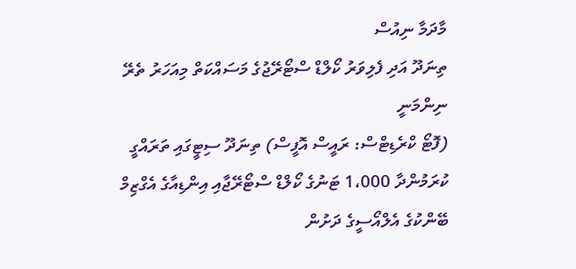މާދަމާ ނިއުސް
ތިނަދޫ އަދި ފެލިވަރު ކޯލްޑް ސްޓޯރޭޖުގެ މަސައްކަތް މިއަހަރު ތެރޭ ނިންމަނީ
(ފޮޓޯ ކްރެޑިޓްސް: ރައީސް އޮފީސް) ތިނަދޫ ސިޓީގައި ތަރައްގީ ކުރަމުންދާ 1،000 ޓަނުގެ ކޯލްޑް ސްޓޯރޭޖާއި އިންޑިއާގެ އެގްޒިމް ބޭންކުގެ އެލްއޯސީގެ ދަށުން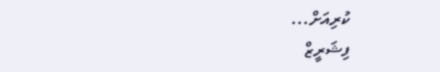ކުރިއަށް...
ފިޝަރީޒް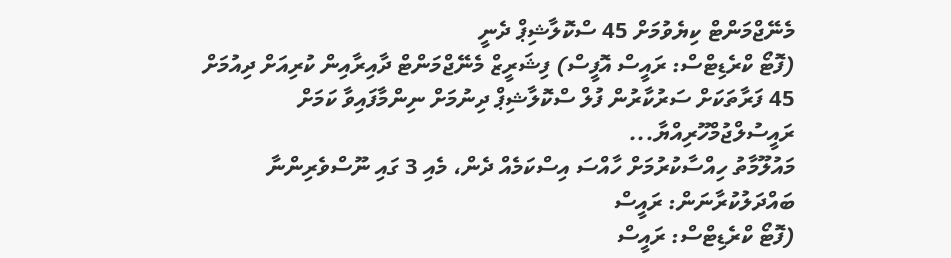މެނޭޖްމަންޓް ކިޔެވުމަށް 45 ސްކޮލާޝިޕް ދެނީ
(ފޮޓޯ ކްރެޑިޓްސް: ރައީސް އޮފީސް) ފިޝަރީޒް މެނޭޖްމަންޓް ދާއިރާއިން ކުރިއަށް ދިއުމަށް 45 ފަރާތަކަށް ސަރުކާރުން ފުލް ސްކޮލާޝިޕް ދިނުމަށް ނިންމާފައިވާ ކަމަށް ރައީސުލްޖުމްހޫރިއްޔާ...
މައުލޫމާތު ހިއްސާކުރުމަށް ހާއްސަ އިސްކަމެއް ދެން، މެއި 3 ގައި ނޫސްވެރިންނާ ބައްދަލުކުރާނަން: ރައީސް
(ފޮޓޯ ކްރެޑިޓްސް: ރައީސް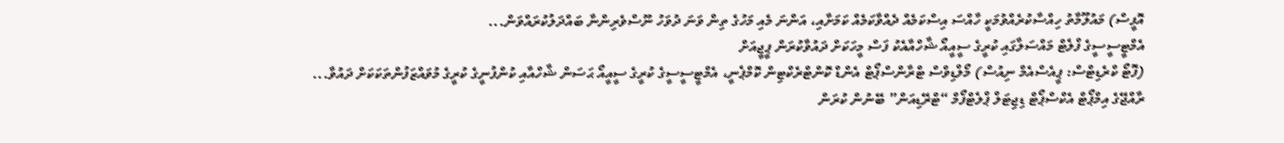އޮފީސް) މައުލޫމާތު ހިއްސާކުރެއްވުމަކީ ހާއްސަ އިސްކަމެއް ދެއްވާކަމެއް ކަމަށާއި، އަންނަ މެއި މަހުގެ ތިން ވަނަ ދުވަހު ނޫސްވެރިންނާ ބައްދަލުކުރައްވަން...
އެމްޓީސީސީގެ ފްލެޓް މައްސަލާގައި ކުރީގެ ސީއީއޯ ޝާހްއާއެކު ފަސް މީހަކަށް ދައުވާކުރަން ޕީޖީއަށް
(ފޮޓޯ ކްރެޑިޓްސް: ޕީއެސްއެމް ނިއުސް) މޯލްޑިވްސް ޓްރާންސްޕޯޓް އެންޑް ކޮންޓްރެކްޓިން ކޮމްޕެނީ، އެމްޓީސީސީގެ ކުރީގެ ސީއީއޯ ޙަސަން ޝާހްއާއި ކުންފުނީގެ ކުރީގެ މުވައްޒަފުންތަކަކަށް ދައުވާ...
ރާއްޖޭގެ އިމްޕޯޓް އެކްސްޕޯޓް ޑިޖިޓަލް ޕްލެޓްފޯމް “ޓްރޭޑިއަން” ބޭނުން ކުރަން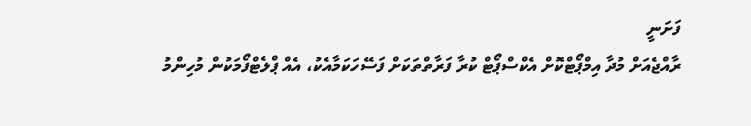ފަށަނީ
ރާއްޖެއަށް މުދާ އިމްޕޯޓްކޮށް އެކްސްޕޯޓް ކުރާ ފަރާތްތަކަށް ފަސޭހަކަމާއެކު، އެއް ޕްލެޓްފޯމަކުން މުހިންމު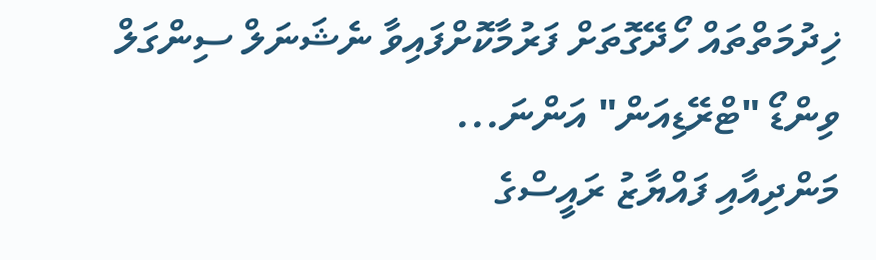ޚިދުމަތްތައް ހޯދޭގޮތަށް ފަރުމާކޮށްފައިވާ ނެޝަނަލް ސިންގަލް ވިންޑޯ "ޓްރޭޑިއަން" އަންނަ...
މަންދިއާއި ފައްޔާޒު ރައީސްގެ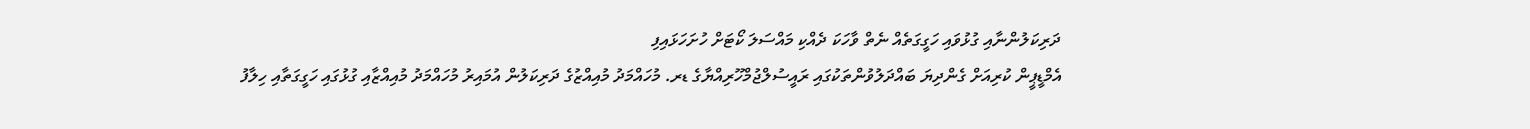ދަރިކަލުންނާއި ގުޅުވައި ހަގީގަތެއް ނެތް ވާހަކަ ދެއްކި މައްސަލަ ކޯޓަށް ހުށަހަޅައިފި
އެމްޑީޕީން ކުރިއަށް ގެންދިޔަ ބައްދަލުވުންތަކުގައި ރައީސުލްޖުމްހޫރިއްޔާގެ ޑރ. މުހައްމަދު މުއިއްޒުގެ ދަރިކަލުން އުމައިރު މުހައްމަދު މުއިއްޒާއި ގުޅުގައި ހަގީގަތާއި ހިލާފު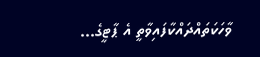ވާހަކަތައްދައްކާފައިވާތީ އެ ޕާޓީގެ...